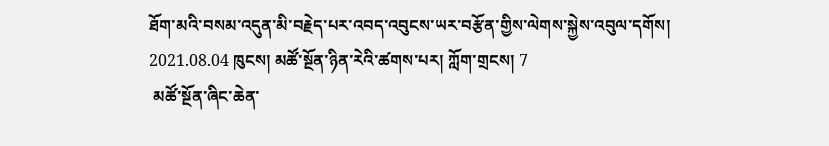ཐོག་མའི་བསམ་འདུན་མི་བརྗེད་པར་འབད་འབུངས་ཡར་བརྩོན་གྱིས་ལེགས་སྐྱེས་འབུལ་དགོས།
2021.08.04 ཁུངས། མཚོ་སྔོན་ཉིན་རེའི་ཚགས་པར། ཀློག་གྲངས། 7
 མཚོ་སྔོན་ཞིང་ཆེན་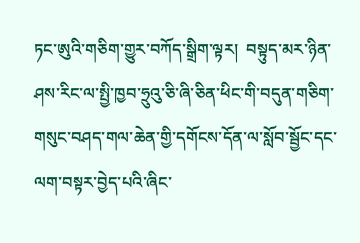ཏང་ཨུའི་གཅིག་གྱུར་བཀོད་སྒྲིག་ལྟར།  བསྟུད་མར་ཉིན་ཤས་རིང་ལ་སྤྱི་ཁྱབ་ཧྲུའུ་ཅི་ཞི་ཅིན་ཕིང་གི་བདུན་གཅིག་གསུང་བཤད་གལ་ཆེན་གྱི་དགོངས་དོན་ལ་སློབ་སྦྱོང་དང་ལག་བསྟར་བྱེད་པའི་ཞིང་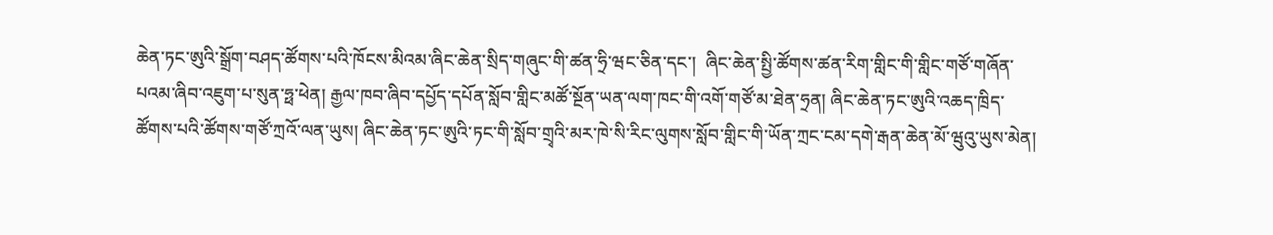ཆེན་ཏང་ཨུའི་སྒྲོག་བཤད་ཚོགས་པའི་ཁོངས་མིའམ་ཞིང་ཆེན་སྲིད་གཞུང་གི་ཚན་ཧྲི་ཝང་ཅིན་དང་།  ཞིང་ཆེན་སྤྱི་ཚོགས་ཚན་རིག་གླིང་གི་གླིང་གཙོ་གཞོན་པའམ་ཞིབ་འཇུག་པ་སུན་ཧྥ་ཕེན། རྒྱལ་ཁབ་ཞིབ་དཔྱོད་དཔོན་སློབ་གླིང་མཚོ་སྔོན་ཡན་ལག་ཁང་གི་འགོ་གཙོ་མ་ཐེན་ཧྲན། ཞིང་ཆེན་ཏང་ཨུའི་འཆད་ཁྲིད་ཚོགས་པའི་ཚོགས་གཙོ་ཀྲའོ་ལན་ཡུས། ཞིང་ཆེན་ཏང་ཨུའི་ཏང་གི་སློབ་གྲྭའི་མར་ཁེ་སི་རིང་ལུགས་སློབ་གླིང་གི་ཡོན་ཀྲང་ངམ་དགེ་རྒན་ཆེན་མོ་ཝུའུ་ཡུས་མེན།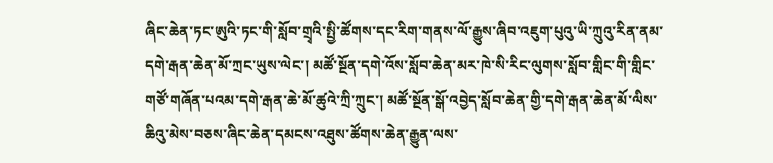ཞིང་ཆེན་ཏང་ཨུའི་ཏང་གི་སློབ་གྲྭའི་སྤྱི་ཚོགས་དང་རིག་གནས་ལོ་རྒྱུས་ཞིབ་འཇུག་པུའུ་ཡི་ཀྲུའུ་རིན་ནམ་དགེ་རྒན་ཆེན་མོ་ཀྲང་ཡུས་ལེང་། མཚོ་སྔོན་དགེ་འོས་སློབ་ཆེན་མར་ཁེ་སི་རིང་ལུགས་སློབ་གླིང་གི་གླིང་གཙོ་གཞོན་པའམ་དགེ་རྒན་ཆེ་མོ་ཚུའེ་ཀྲི་ཀྲུང་། མཚོ་སྔོན་སྒོ་འབྱེད་སློབ་ཆེན་གྱི་དགེ་རྒན་ཆེན་མོ་ལིས་ཆིའུ་མེས་བཅས་ཞིང་ཆེན་དམངས་འཐུས་ཚོགས་ཆེན་རྒྱུན་ལས་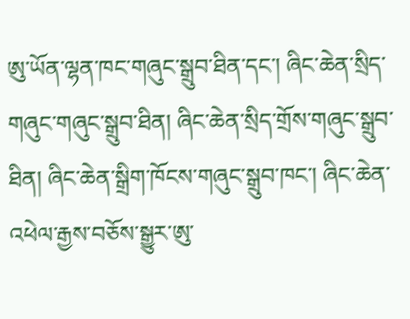ཨུ་ཡོན་ལྷན་ཁང་གཞུང་སྒྲུབ་ཐིན་དང་། ཞིང་ཆེན་སྲིད་གཞུང་གཞུང་སྒྲུབ་ཐིན། ཞིང་ཆེན་སྲིད་གྲོས་གཞུང་སྒྲུབ་ཐིན། ཞིང་ཆེན་སྒྲིག་ཁོངས་གཞུང་སྒྲུབ་ཁང་། ཞིང་ཆེན་འཕེལ་རྒྱས་བཅོས་སྒྱུར་ཨུ་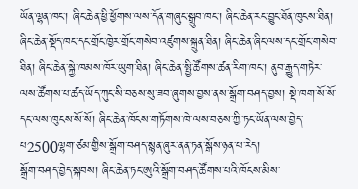ཡོན་ལྷན་ཁང་། ཞིང་ཆེན་ཕྱི་ཕྱོགས་ལས་དོན་གཞུང་སྒྲུབ་ཁང་། ཞིང་ཆེན་རང་བྱུང་ཐོན་ཁུངས་ཐིན། ཞིང་ཆེན་སྡོད་ཁང་དང་གྲོང་ཁྱེར་གྲོང་གསེབ་འཛུགས་སྐྲུན་ཐིན། ཞིང་ཆེན་ཞིང་ལས་དང་གྲོང་གསེབ་ཐིན། ཞིང་ཆེན་སྐྱེ་ཁམས་ཁོར་ཡུག་ཐིན། ཞིང་ཆེན་སྤྱི་ཚོགས་ཚན་རིག་ཁང་། ནུབ་རྒྱུད་གཏེར་ལས་ཚོགས་པ་ཚད་ཡོད་ཀུང་སི་བཅས་སུ་ཟབ་ཞུགས་བྱས་ནས་སྒྲོག་བཤད་བྱས། སྡེ་ཁག་སོ་སོ་དང་ལས་ཁུངས་སོ་སོ། ཞིང་ཆེན་ཁོངས་གཏོགས་ཁེ་ལས་བཅས་ཀྱི་ཏང་ཡོན་ལས་བྱེད་པ2500ལྷག་ཙམ་གྱིས་སྒྲོག་བཤད་སྙན་ཞུར་ནན་ཏན་སྒོས་ཉན་པ་རེད།
སྒྲོག་བཤད་བྱེད་སྐབས། ཞིང་ཆེན་ཏང་ཨུའི་སྒྲོག་བཤད་ཚོགས་པའི་ཁོངས་མིས་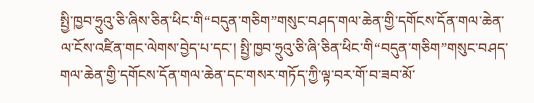སྤྱི་ཁྱབ་ཧྲུའུ་ཅི་ཞིས་ཅིན་ཕིང་གི“བདུན་གཅིག”གསུང་བཤད་གལ་ཆེན་གྱི་དགོངས་དོན་གལ་ཆེན་ལ་ངོས་འཛིན་གང་ལེགས་བྱེད་པ་དང་། སྤྱི་ཁྱབ་ཧྲུའུ་ཅི་ཞི་ཅིན་ཕིང་གི“བདུན་གཅིག”གསུང་བཤད་གལ་ཆེན་གྱི་དགོངས་དོན་གལ་ཆེན་དང་གསར་གཏོད་ཀྱི་ལྟ་བར་གོ་བ་ཟབ་མོ་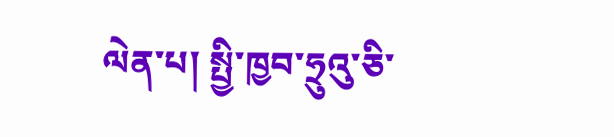ལེན་པ། སྤྱི་ཁྱབ་ཧྲུའུ་ཅི་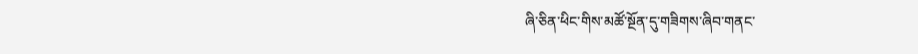ཞི་ཅིན་ཕིང་གིས་མཚོ་སྔོན་དུ་གཟིགས་ཞིབ་གནང་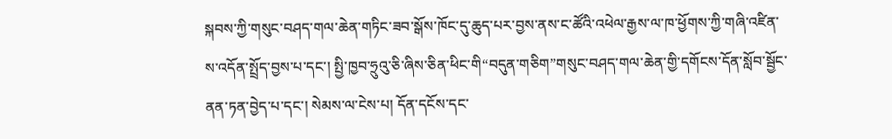སྐབས་ཀྱི་གསུང་བཤད་གལ་ཆེན་གཏིང་ཟབ་སྒོས་ཁོང་དུ་ཆུད་པར་བྱས་ནས་ང་ཚོའི་འཕེལ་རྒྱས་ལ་ཁ་ཕྱོགས་ཀྱི་གཞི་འཛིན་ས་འདོན་སྤྲོད་བྱས་པ་དང་། སྤྱི་ཁྱབ་ཧྲུའུ་ཅི་ཞིས་ཅིན་ཕིང་གི“བདུན་གཅིག”གསུང་བཤད་གལ་ཆེན་གྱི་དགོངས་དོན་སློབ་སྦྱོང་ནན་ཏན་བྱེད་པ་དང་། སེམས་ལ་ངེས་པ། དོན་དངོས་དང་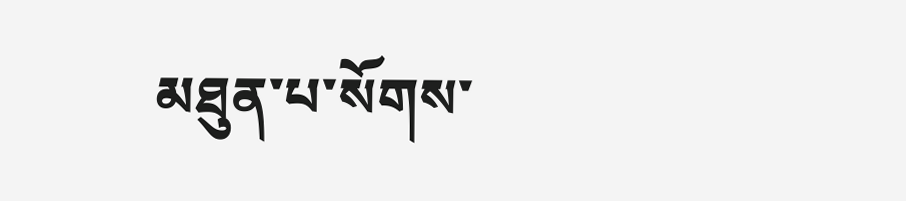མཐུན་པ་སོགས་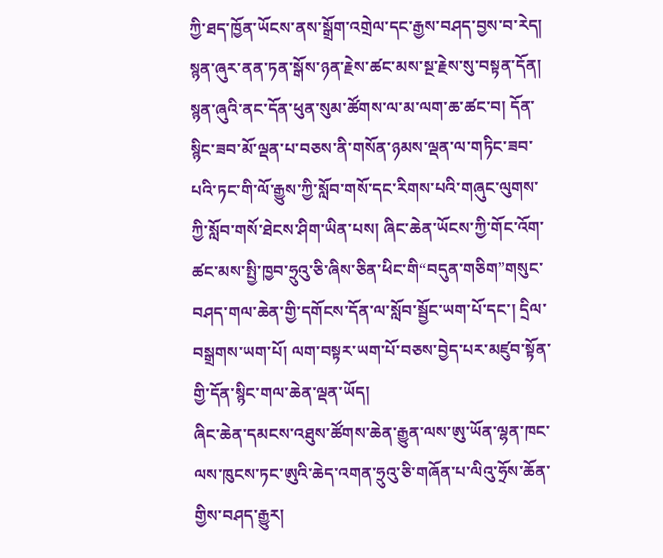ཀྱི་ཐད་ཁྱོན་ཡོངས་ནས་སྒྲོག་འགྲེལ་དང་རྒྱས་བཤད་བྱས་བ་རེད། སྙན་ཞུར་ནན་ཏན་སྒོས་ཉན་རྗེས་ཚང་མས་སྔ་རྗེས་སུ་བསྟན་དོན། སྙན་ཞུའི་ནང་དོན་ཕུན་སུམ་ཚོགས་ལ་མ་ལག་ཆ་ཚང་བ། དོན་སྙིང་ཟབ་མོ་ལྡན་པ་བཅས་ནི་གསོན་ཉམས་ལྡན་ལ་གཏིང་ཟབ་པའི་ཏང་གི་ལོ་རྒྱུས་ཀྱི་སློབ་གསོ་དང་རིགས་པའི་གཞུང་ལུགས་ཀྱི་སློབ་གསོ་ཐེངས་ཤིག་ཡིན་པས། ཞིང་ཆེན་ཡོངས་ཀྱི་གོང་འོག་ཚང་མས་སྤྱི་ཁྱབ་ཧྲུའུ་ཅི་ཞིས་ཅིན་ཕིང་གི“བདུན་གཅིག”གསུང་བཤད་གལ་ཆེན་གྱི་དགོངས་དོན་ལ་སློབ་སྦྱོང་ཡག་པོ་དང་། དྲིལ་བསྒྲགས་ཡག་པོ། ལག་བསྟར་ཡག་པོ་བཅས་བྱེད་པར་མཛུབ་སྟོན་གྱི་དོན་སྙིང་གལ་ཆེན་ལྡན་ཡོད།
ཞིང་ཆེན་དམངས་འཐུས་ཚོགས་ཆེན་རྒྱུན་ལས་ཨུ་ཡོན་ལྷན་ཁང་ལས་ཁུངས་ཏང་ཨུའི་ཆེད་འགན་ཧྲུའུ་ཅི་གཞོན་པ་ལིའུ་ཧྲོས་ཆོན་གྱིས་བཤད་རྒྱུར།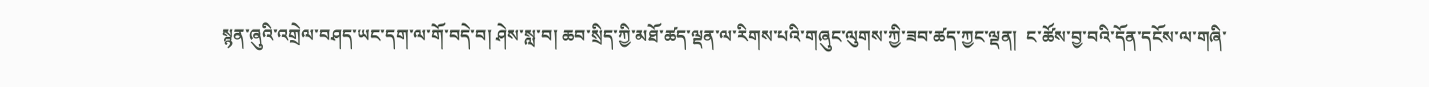སྙན་ཞུའི་འགྲེལ་བཤད་ཡང་དག་ལ་གོ་བདེ་བ། ཤེས་སླ་བ། ཆབ་སྲིད་ཀྱི་མཐོ་ཚད་ལྡན་ལ་རིགས་པའི་གཞུང་ལུགས་ཀྱི་ཟབ་ཚད་ཀྱང་ལྡན།  ང་ཚོས་བྱ་བའི་དོན་དངོས་ལ་གཞི་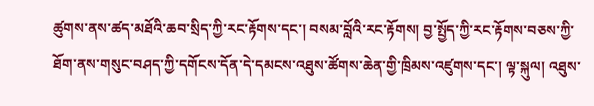ཚུགས་ནས་ཚད་མཐོའི་ཆབ་སྲིད་ཀྱི་རང་རྟོགས་དང་། བསམ་བློའི་རང་རྟོགས། བྱ་སྤྱོད་ཀྱི་རང་རྟོགས་བཅས་ཀྱི་ཐོག་ནས་གསུང་བཤད་ཀྱི་དགོངས་དོན་དེ་དམངས་འཐུས་ཚོགས་ཆེན་གྱི་ཁྲིམས་འཛུགས་དང་། ལྟ་སྐུལ། འཐུས་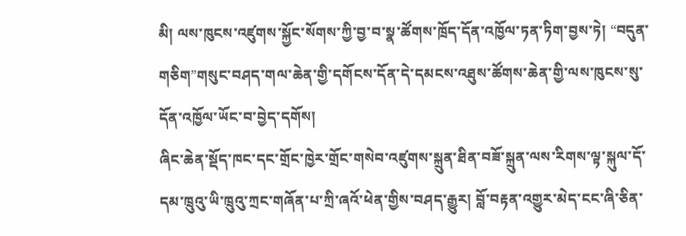མི། ལས་ཁུངས་འཛུགས་སྐྱོང་སོགས་ཀྱི་བྱ་བ་སྣ་ཚོགས་ཁྲོད་དོན་འཁྱོལ་ཏན་ཏིག་བྱས་ཏེ། “བདུན་གཅིག”གསུང་བཤད་གལ་ཆེན་གྱི་དགོངས་དོན་དེ་དམངས་འཐུས་ཚོགས་ཆེན་གྱི་ལས་ཁུངས་སུ་དོན་འཁྱོལ་ཡོང་བ་བྱེད་དགོས།
ཞིང་ཆེན་སྡོད་ཁང་དང་གྲོང་ཁྱེར་གྲོང་གསེབ་འཛུགས་སྐྲུན་ཐིན་བཟོ་སྐྲུན་ལས་རིགས་ལྟ་སྐུལ་དོ་དམ་ཁྲུའུ་ཡི་ཁྲུའུ་ཀྲང་གཞོན་པ་ཀྲི་ཞའོ་ཕེན་གྱིས་བཤད་རྒྱུར། བློ་བརྟན་འགྱུར་མེད་ངང་ཞི་ཅིན་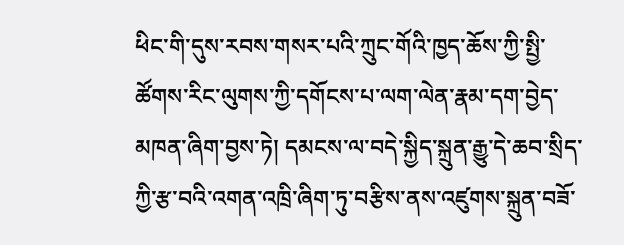ཕིང་གི་དུས་རབས་གསར་པའི་ཀྲུང་གོའི་ཁྱད་ཆོས་ཀྱི་སྤྱི་ཚོགས་རིང་ལུགས་ཀྱི་དགོངས་པ་ལག་ལེན་རྣམ་དག་བྱེད་མཁན་ཞིག་བྱས་ཏེ། དམངས་ལ་བདེ་སྐྱིད་སྐྲུན་རྒྱུ་དེ་ཆབ་སྲིད་ཀྱི་རྩ་བའི་འགན་འཁྲི་ཞིག་ཏུ་བརྩིས་ནས་འཛུགས་སྐྲུན་བཟོ་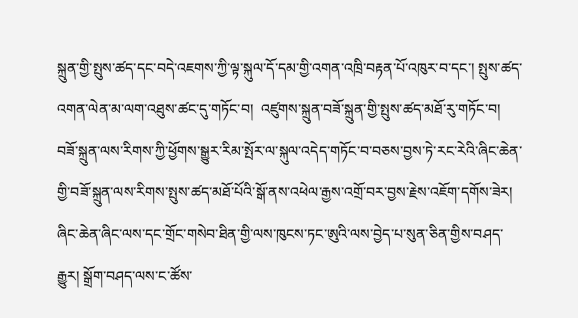སྐྲུན་གྱི་སྤུས་ཚད་དང་བདེ་འཇགས་ཀྱི་ལྟ་སྐུལ་དོ་དམ་གྱི་འགན་འཁྲི་བརྟན་པོ་འཁུར་བ་དང་། སྤུས་ཚད་འགན་ལེན་མ་ལག་འཐུས་ཚང་དུ་གཏོང་བ།  འཛུགས་སྐྲུན་བཟོ་སྐྲུན་གྱི་སྤུས་ཚད་མཐོ་རུ་གཏོང་བ།  བཟོ་སྐྲུན་ལས་རིགས་ཀྱི་ཕྱོགས་སྒྱུར་རིམ་སྤོར་ལ་སྐུལ་འདེད་གཏོང་བ་བཅས་བྱས་ཏེ་རང་རེའི་ཞིང་ཆེན་གྱི་བཟོ་སྐྲུན་ལས་རིགས་སྤུས་ཚད་མཐོ་པོའི་སྒོ་ནས་འཕེལ་རྒྱས་འགྲོ་བར་བྱས་རྗེས་འཇོག་དགོས་ཟེར།
ཞིང་ཆེན་ཞིང་ལས་དང་གྲོང་གསེབ་ཐིན་གྱི་ལས་ཁུངས་ཏང་ཨུའི་ལས་བྱེད་པ་སུན་ཅིན་གྱིས་བཤད་རྒྱུར། སྒྲོག་བཤད་ལས་ང་ཚོས་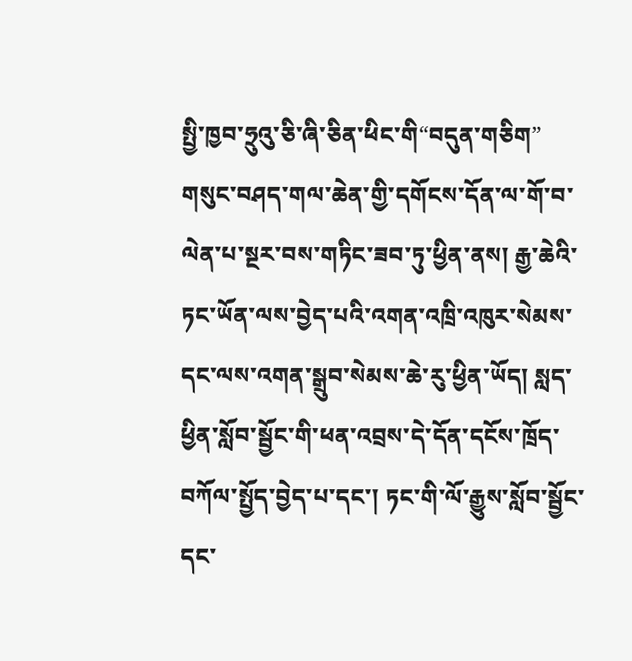སྤྱི་ཁྱབ་ཧྲུའུ་ཅི་ཞི་ཅིན་ཕིང་གི“བདུན་གཅིག” གསུང་བཤད་གལ་ཆེན་གྱི་དགོངས་དོན་ལ་གོ་བ་ལེན་པ་སྔར་བས་གཏིང་ཟབ་ཏུ་ཕྱིན་ནས། རྒྱ་ཆེའི་ཏང་ཡོན་ལས་བྱེད་པའི་འགན་འཁྲི་འཁུར་སེམས་དང་ལས་འགན་སྒྲུབ་སེམས་ཆེ་རུ་ཕྱིན་ཡོད། སླད་ཕྱིན་སློབ་སྦྱོང་གི་ཕན་འབྲས་དེ་དོན་དངོས་ཁྲོད་བཀོལ་སྤྱོད་བྱེད་པ་དང་། ཏང་གི་ལོ་རྒྱུས་སློབ་སྦྱོང་དང་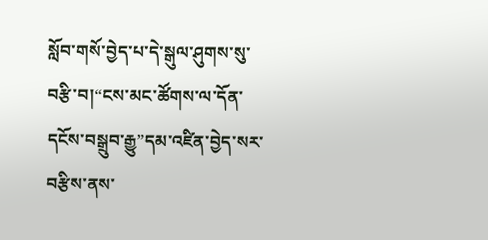སློབ་གསོ་བྱེད་པ་དེ་སྒུལ་ཤུགས་སུ་བརྩི་བ།“ངས་མང་ཚོགས་ལ་དོན་དངོས་བསྒྲུབ་རྒྱུ”དམ་འཛིན་བྱེད་སར་བརྩིས་ནས་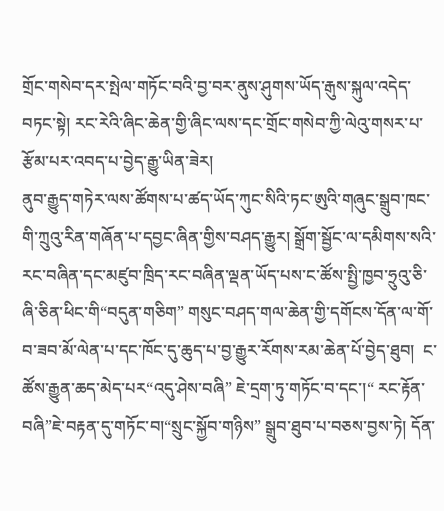གྲོང་གསེབ་དར་སྤེལ་གཏོང་བའི་བྱ་བར་ནུས་ཤུགས་ཡོད་རྒུས་སྐུལ་འདེད་བཏང་སྟེ། རང་རེའི་ཞིང་ཆེན་གྱི་ཞིང་ལས་དང་གྲོང་གསེབ་ཀྱི་ལེའུ་གསར་པ་རྩོམ་པར་འབད་པ་བྱེད་རྒྱུ་ཡིན་ཟེར།
ནུབ་རྒྱུད་གཏེར་ལས་ཚོགས་པ་ཚད་ཡོད་ཀུང་སིའི་ཏང་ཨུའི་གཞུང་སྒྲུབ་ཁང་གི་ཀྲུའུ་རིན་གཞོན་པ་དབྱང་ཞིན་གྱིས་བཤད་རྒྱུར། སྒྲོག་སྦྱོང་ལ་དམིགས་སའི་རང་བཞིན་དང་མཛུབ་ཁྲིད་རང་བཞིན་ལྡན་ཡོད་པས་ང་ཚོས་སྤྱི་ཁྱབ་ཧྲུའུ་ཅི་ཞི་ཅིན་ཕིང་གི“བདུན་གཅིག” གསུང་བཤད་གལ་ཆེན་གྱི་དགོངས་དོན་ལ་གོ་བ་ཟབ་མོ་ལེན་པ་དང་ཁོང་དུ་ཆུད་པ་བྱ་རྒྱུར་རོགས་རམ་ཆེན་པོ་བྱེད་ཐུབ།  ང་ཚོས་རྒྱུན་ཆད་མེད་པར“འདུ་ཤེས་བཞི” ཇེ་དྲག་ཏུ་གཏོང་བ་དང་།“ རང་རྟོན་བཞི”ཇེ་བརྟན་དུ་གཏོང་བ།“སྲུང་སྐྱོབ་གཉིས” སྒྲུབ་ཐུབ་པ་བཅས་བྱས་ཏེ། དོན་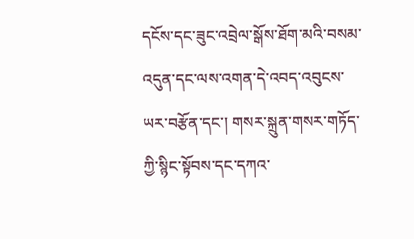དངོས་དང་ཟུང་འབྲེལ་སྒོས་ཐོག་མའི་བསམ་འདུན་དང་ལས་འགན་དེ་འབད་འབུངས་ཡར་བརྩོན་དང་། གསར་སྐྲུན་གསར་གཏོད་ཀྱི་སྙིང་སྟོབས་དང་དཀའ་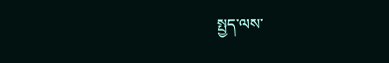སྤྱད་ལས་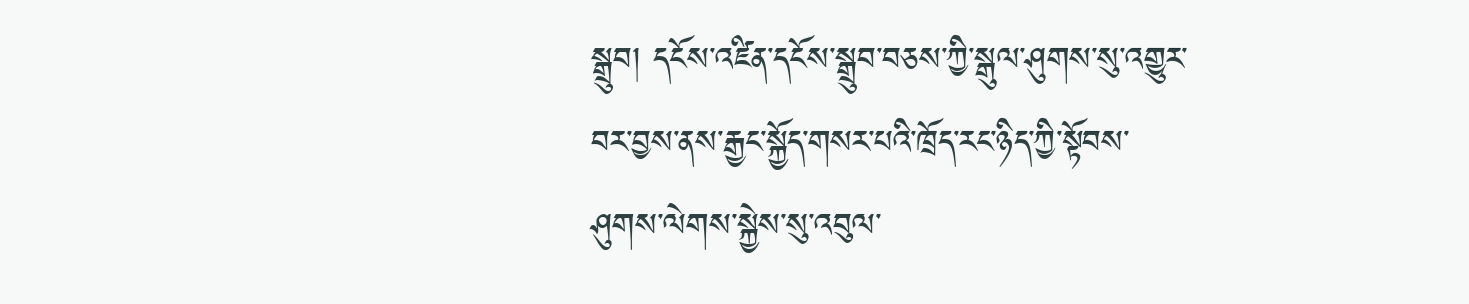སྒྲུབ། དངོས་འཛིན་དངོས་སྒྲུབ་བཅས་ཀྱི་སྒུལ་ཤུགས་སུ་འགྱུར་བར་བྱས་ནས་རྒྱང་སྐྱོད་གསར་པའི་ཁྲོད་རང་ཉིད་ཀྱི་སྟོབས་ཤུགས་ལེགས་སྐྱེས་སུ་འབུལ་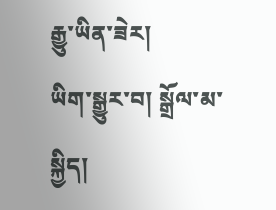རྒྱུ་ཡིན་ཟེར།
ཡིག་སྒྱུར་བ། སྒྲོལ་མ་སྐྱིད།